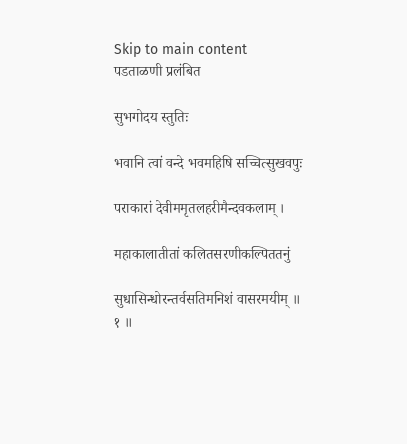Skip to main content
पडताळणी प्रलंबित

सुभगोदय स्तुतिः

भवानि त्वां वन्दे भवमहिषि सच्चित्सुखवपुः

पराकारां देवीममृतलहरीमैन्दवकलाम् ।

महाकालातीतां कलितसरणीकल्पिततनुं

सुधासिन्धोरन्तर्वसतिमनिशं वासरमयीम् ॥ १ ॥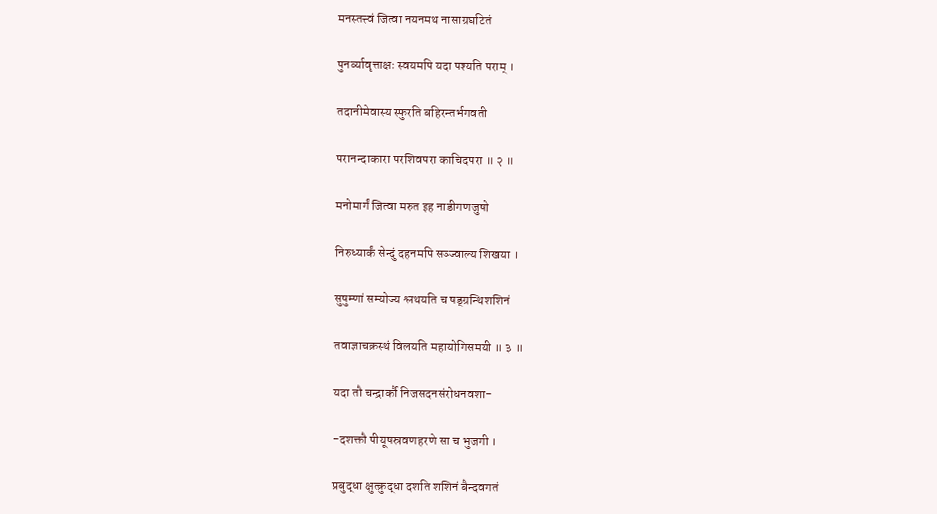मनस्तत्त्वं जित्वा नयनमथ नासाग्रघटितं

पुनर्व्यावृत्ताक्षः स्वयमपि यदा पश्यति पराम् ।

तदानीमेवास्य स्फुरति बहिरन्तर्भगवती

परानन्दाकारा परशिवपरा काचिदपरा ॥ २ ॥

मनोमार्गं जित्वा मरुत इह नाडीगणजुषो

निरुध्यार्कं सेन्दुं दहनमपि सञ्ज्वाल्य शिखया ।

सुषुम्णां सम्योज्य श्लथयति च षड्ग्रन्थिशशिनं

तवाज्ञाचक्रस्थं विलयति महायोगिसमयी ॥ ३ ॥

यदा तौ चन्द्रार्कौ निजसदनसंरोधनवशा-

-दशक्तौ पीयूषस्रवणहरणे सा च भुजगी ।

प्रबुद्धा क्षुत्क्रुद्धा दशति शशिनं बैन्दवगतं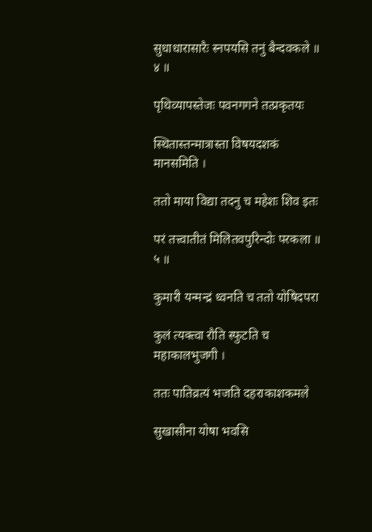सुधाधारासारैः स्नपयसि तनुं बैन्दवकले ॥ ४ ॥

पृथिव्यापस्तेजः पवनगगने तत्प्रकृतयः

स्थितास्तन्मात्रास्ता विषयदशकं मानसमिति ।

ततो माया विद्या तदनु च महेशः शिव इतः

परं तत्त्वातीतं मिलितवपुरिन्दोः परकला ॥ ५ ॥

कुमारी यन्मन्द्रं ध्वनति च ततो योषिदपरा

कुलं त्यक्त्वा रौति स्फुटति च महाकालभुजगी ।

ततः पातिव्रत्यं भजति दहराकाशकमले

सुखासीना योषा भवसि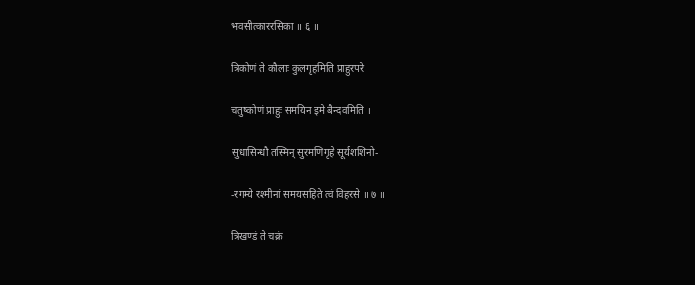भवसीत्काररसिका ॥ ६ ॥

त्रिकोणं ते कौलाः कुलगृहमिति प्राहुरपरे

चतुष्कोणं प्राहुः समयिन इमे बैन्दवमिति ।

सुधासिन्धौ तस्मिन् सुरमणिगृहे सूर्यशशिनो-

-रगम्ये रश्मीनां समयसहिते त्वं विहरसे ॥ ७ ॥

त्रिखण्डं ते चक्रं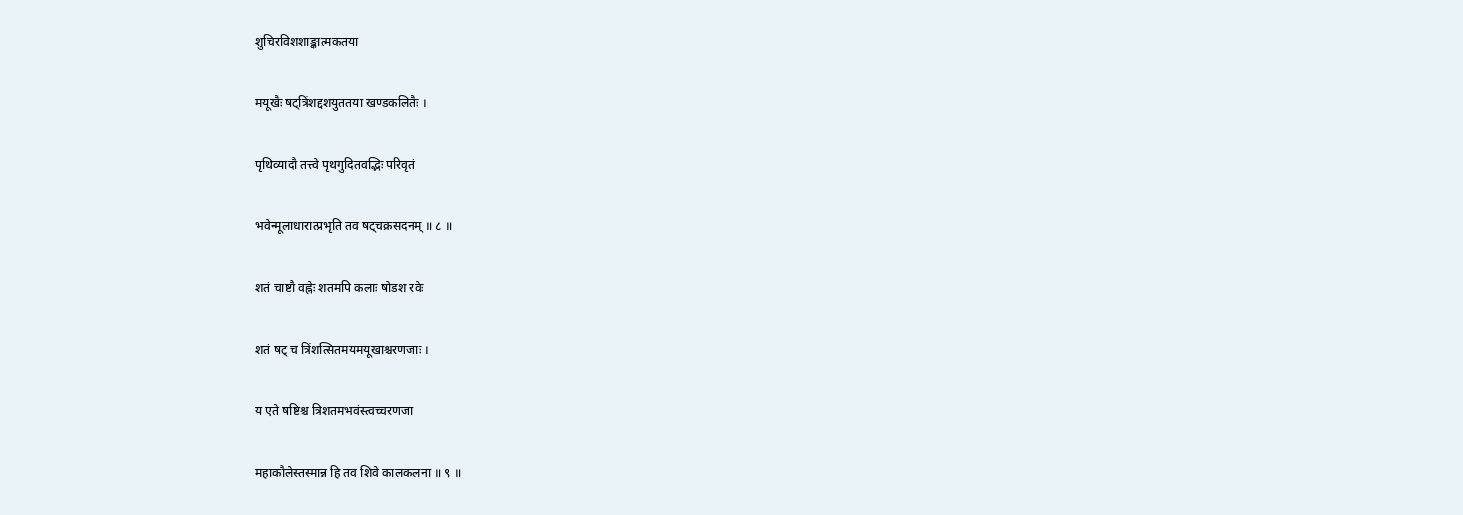शुचिरविशशाङ्कात्मकतया

मयूखैः षट्त्रिंशद्दशयुततया खण्डकलितैः ।

पृथिव्यादौ तत्त्वे पृथगुदितवद्भिः परिवृतं

भवेन्मूलाधारात्प्रभृति तव षट्चक्रसदनम् ॥ ८ ॥

शतं चाष्टौ वह्नेः शतमपि कलाः षोडश रवेः

शतं षट् च त्रिंशत्सितमयमयूखाश्चरणजाः ।

य एते षष्टिश्च त्रिशतमभवंस्त्वच्चरणजा

महाकौलेस्तस्मान्न हि तव शिवे कालकलना ॥ ९ ॥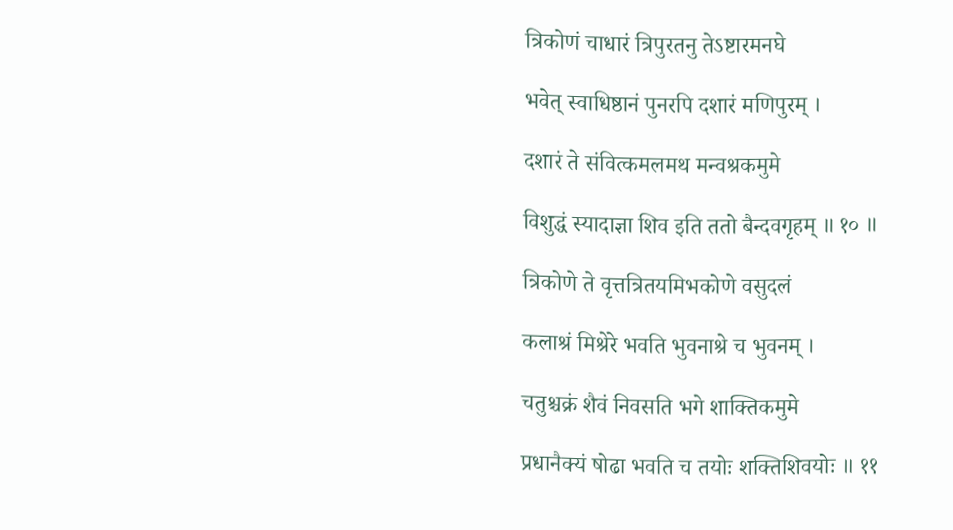त्रिकोणं चाधारं त्रिपुरतनु तेऽष्टारमनघे

भवेत् स्वाधिष्ठानं पुनरपि दशारं मणिपुरम् ।

दशारं ते संवित्कमलमथ मन्वश्रकमुमे

विशुद्धं स्यादाज्ञा शिव इति ततो बैन्दवगृहम् ॥ १० ॥

त्रिकोणे ते वृत्तत्रितयमिभकोणे वसुदलं

कलाश्रं मिश्रेरे भवति भुवनाश्रे च भुवनम् ।

चतुश्चक्रं शैवं निवसति भगे शाक्तिकमुमे

प्रधानैक्यं षोढा भवति च तयोः शक्तिशिवयोः ॥ ११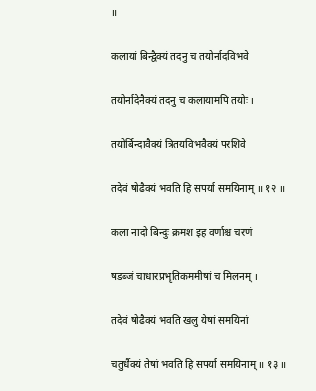॥

कलायां बिन्द्वैक्यं तदनु च तयोर्नादविभवे

तयोर्नादेनैक्यं तदनु च कलायामपि तयोः ।

तयोर्बिन्दावैक्यं त्रितयविभवैक्यं परशिवे

तदेवं षोढैक्यं भवति हि सपर्या समयिनाम् ॥ १२ ॥

कला नादो बिन्दुः क्रमश इह वर्णाश्च चरणं

षडब्जं चाधारप्रभृतिकममीषां च मिलनम् ।

तदेवं षोढैक्यं भवति खलु येषां समयिनां

चतुर्धैक्यं तेषां भवति हि सपर्या समयिनाम् ॥ १३ ॥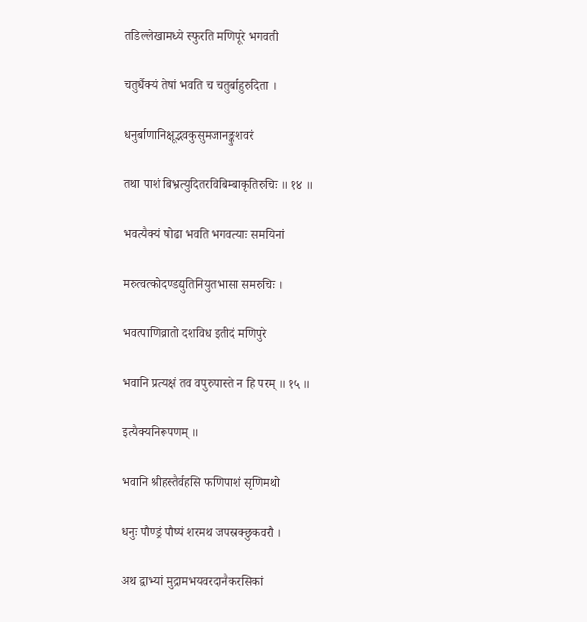तडिल्लेखामध्ये स्फुरति मणिपूरे भगवती

चतुर्धैक्यं तेषां भवति च चतुर्बाहुरुदिता ।

धनुर्बाणानिक्षूद्भवकुसुमजानङ्कुशवरं

तथा पाशं बिभ्रत्युदितरविबिम्बाकृतिरुचिः ॥ १४ ॥

भवत्यैक्यं षोढा भवति भगवत्याः समयिनां

मरुत्वत्कोदण्डद्युतिनियुतभासा समरुचिः ।

भवत्पाणिव्रातो दशविध इतीदं मणिपुरे

भवानि प्रत्यक्षं तव वपुरुपास्ते न हि परम् ॥ १५ ॥

इत्यैक्यनिरूपणम् ॥

भवानि श्रीहस्तैर्वहसि फणिपाशं सृणिमथो

धनुः पौण्ड्रं पौष्पं शरमथ जपस्रक्छुकवरौ ।

अथ द्वाभ्यां मुद्रामभयवरदानैकरसिकां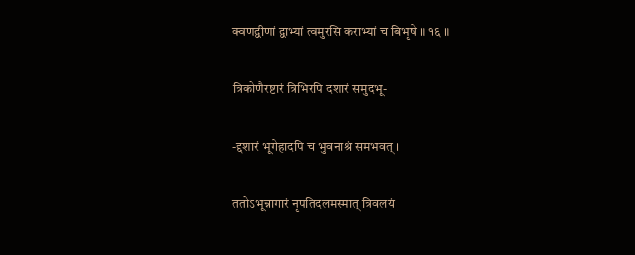क्वणद्वीणां द्वाभ्यां त्वमुरसि कराभ्यां च बिभृषे ॥ १६ ॥

त्रिकोणैरष्टारं त्रिभिरपि दशारं समुदभू-

-द्दशारं भूगेहादपि च भुवनाश्रं समभवत् ।

ततोऽभून्नागारं नृपतिदलमस्मात् त्रिवलयं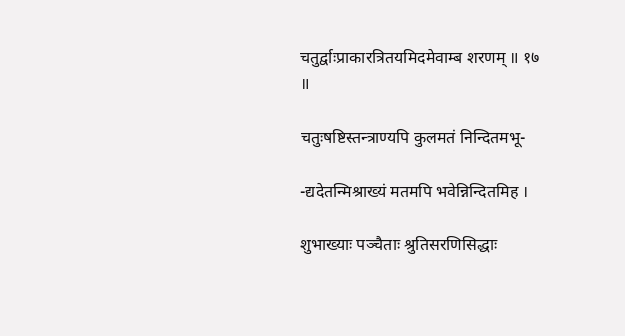चतुर्द्वाःप्राकारत्रितयमिदमेवाम्ब शरणम् ॥ १७ ॥

चतुःषष्टिस्तन्त्राण्यपि कुलमतं निन्दितमभू-

-द्यदेतन्मिश्राख्यं मतमपि भवेन्निन्दितमिह ।

शुभाख्याः पञ्चैताः श्रुतिसरणिसिद्धाः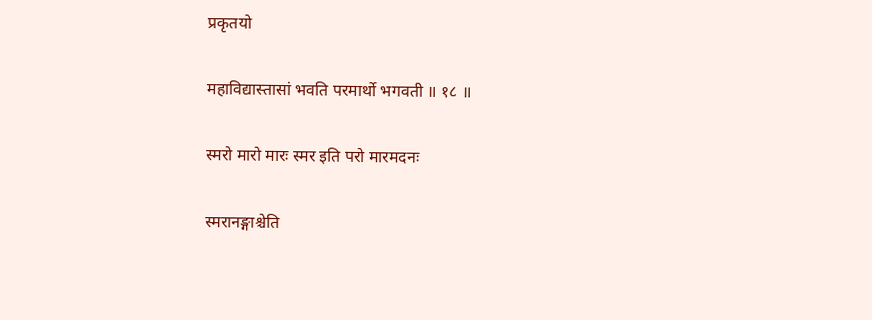प्रकृतयो

महाविद्यास्तासां भवति परमार्थो भगवती ॥ १८ ॥

स्मरो मारो मारः स्मर इति परो मारमदनः

स्मरानङ्गाश्चेति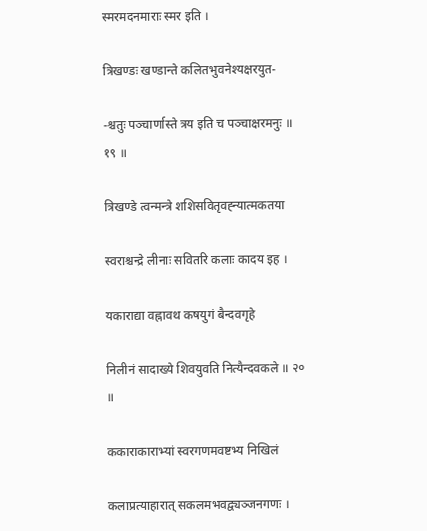स्मरमदनमाराः स्मर इति ।

त्रिखण्डः खण्डान्ते कलितभुवनेश्यक्षरयुत-

-श्चतुः पञ्चार्णास्ते त्रय इति च पञ्चाक्षरमनुः ॥ १९ ॥

त्रिखण्डे त्वन्मन्त्रे शशिसवितृवह्न्यात्मकतया

स्वराश्चन्द्रे लीनाः सवितरि कलाः कादय इह ।

यकाराद्या वह्नावथ कषयुगं बैन्दवगृहे

निलीनं सादाख्ये शिवयुवति नित्यैन्दवकले ॥ २० ॥

ककाराकाराभ्यां स्वरगणमवष्टभ्य निखिलं

कलाप्रत्याहारात् सकलमभवद्व्यञ्जनगणः ।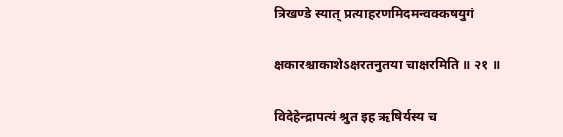त्रिखण्डे स्यात् प्रत्याहरणमिदमन्वक्कषयुगं

क्षकारश्चाकाशेऽक्षरतनुतया चाक्षरमिति ॥ २१ ॥

विदेहेन्द्रापत्यं श्रुत इह ऋषिर्यस्य च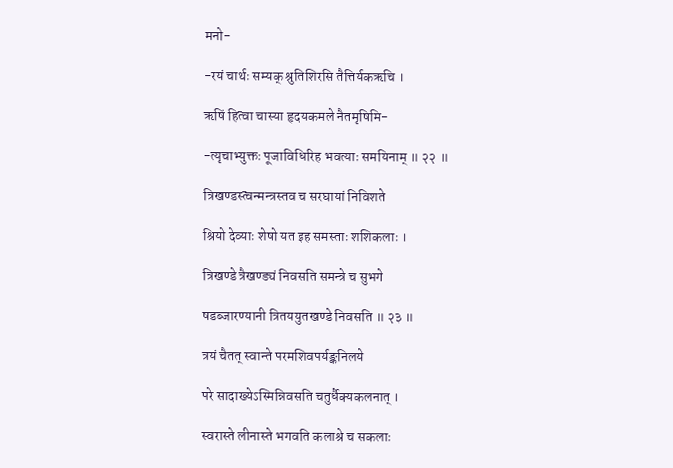मनो-

-रयं चार्थः सम्यक् श्रुतिशिरसि तैत्तिर्यकऋचि ।

ऋषिं हित्वा चास्या हृदयकमले नैतमृषिमि-

-त्यृचाभ्युक्तः पूजाविधिरिह भवत्याः समयिनाम् ॥ २२ ॥

त्रिखण्डस्त्वन्मन्त्रस्तव च सरघायां निविशते

श्रियो देव्याः शेषो यत इह समस्ताः शशिकलाः ।

त्रिखण्डे त्रैखण्ड्यं निवसति समन्त्रे च सुभगे

षडब्जारण्यानी त्रितययुतखण्डे निवसति ॥ २३ ॥

त्रयं चैतत् स्वान्ते परमशिवपर्यङ्कनिलये

परे सादाख्येऽस्मिन्निवसति चतुर्धैक्यकलनात् ।

स्वरास्ते लीनास्ते भगवति कलाश्रे च सकलाः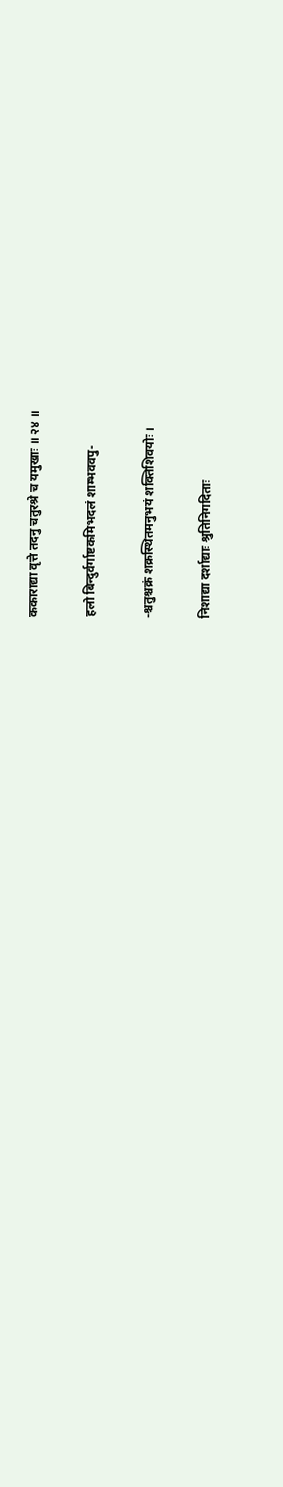ककाराद्या वृत्ते तदनु चतुरश्रे च यमुखाः ॥ २४ ॥

हलो बिन्दुर्वर्गाष्टकमिभदलं शाम्भववपु-

-श्चतुश्चक्रं शक्रस्थितमनुभयं शक्तिशिवयोः ।

निशाद्या दर्शाद्याः श्रुतिनिगदिताः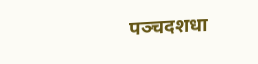पञ्चदशधा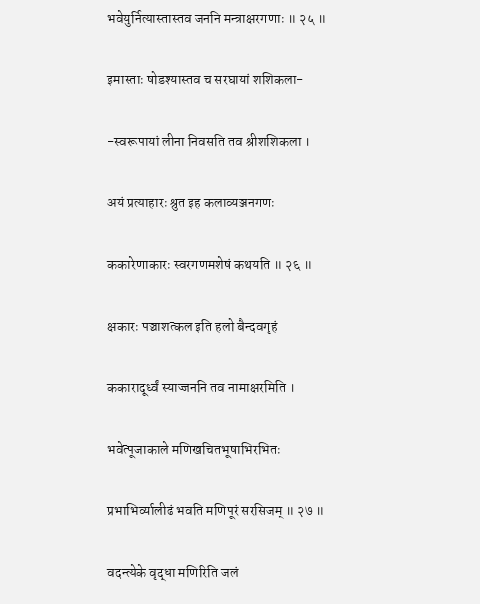भवेयुर्नित्यास्तास्तव जननि मन्त्राक्षरगणाः ॥ २५ ॥

इमास्ताः षोडश्यास्तव च सरघायां शशिकला-

-स्वरूपायां लीना निवसति तव श्रीशशिकला ।

अयं प्रत्याहारः श्रुत इह कलाव्यञ्जनगणः

ककारेणाकारः स्वरगणमशेषं कथयति ॥ २६ ॥

क्षकारः पञ्चाशत्कल इति हलो बैन्दवगृहं

ककारादूर्ध्वं स्याज्जननि तव नामाक्षरमिति ।

भवेत्पूजाकाले मणिखचितभूषाभिरभितः

प्रभाभिर्व्यालीढं भवति मणिपूरं सरसिजम् ॥ २७ ॥

वदन्त्येके वृद्धा मणिरिति जलं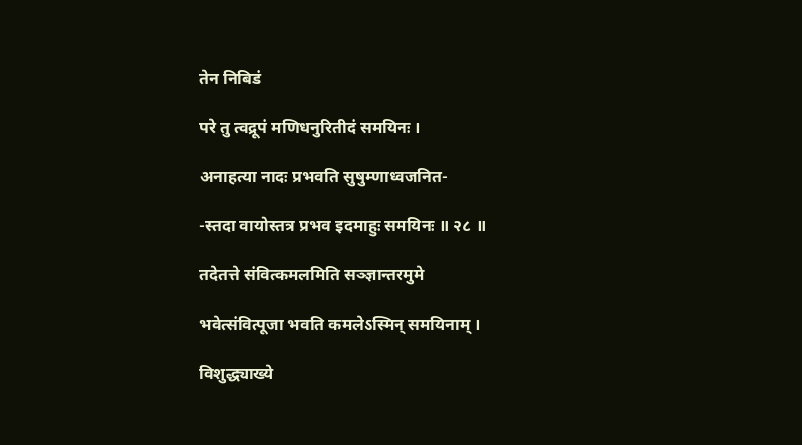तेन निबिडं

परे तु त्वद्रूपं मणिधनुरितीदं समयिनः ।

अनाहत्या नादः प्रभवति सुषुम्णाध्वजनित-

-स्तदा वायोस्तत्र प्रभव इदमाहुः समयिनः ॥ २८ ॥

तदेतत्ते संवित्कमलमिति सञ्ज्ञान्तरमुमे

भवेत्संवित्पूजा भवति कमलेऽस्मिन् समयिनाम् ।

विशुद्ध्याख्ये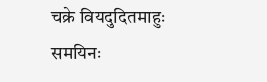चक्रे वियदुदितमाहुः समयिनः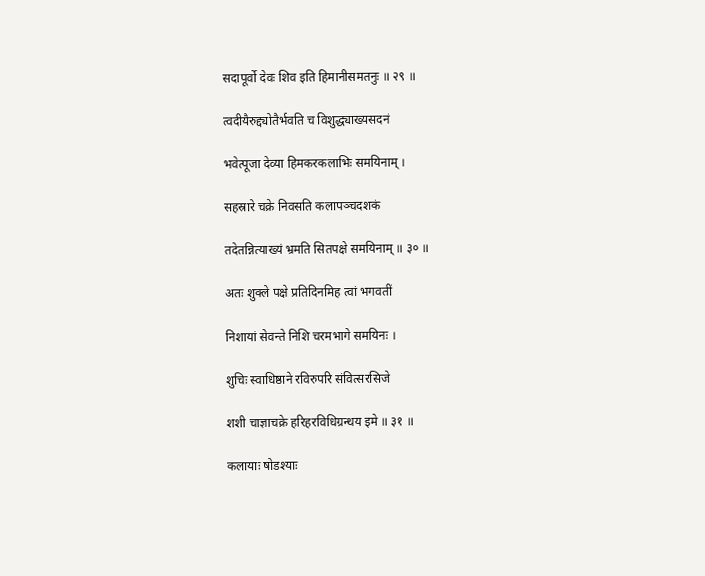सदापूर्वो देवः शिव इति हिमानीसमतनुः ॥ २९ ॥

त्वदीयैरुद्द्योतैर्भवति च विशुद्ध्याख्यसदनं

भवेत्पूजा देव्या हिमकरकलाभिः समयिनाम् ।

सहस्रारे चक्रे निवसति कलापञ्चदशकं

तदेतन्नित्याख्यं भ्रमति सितपक्षे समयिनाम् ॥ ३० ॥

अतः शुक्ले पक्षे प्रतिदिनमिह त्वां भगवतीं

निशायां सेवन्ते निशि चरमभागे समयिनः ।

शुचिः स्वाधिष्ठाने रविरुपरि संवित्सरसिजे

शशी चाज्ञाचक्रे हरिहरविधिग्रन्थय इमे ॥ ३१ ॥

कलायाः षोडश्याः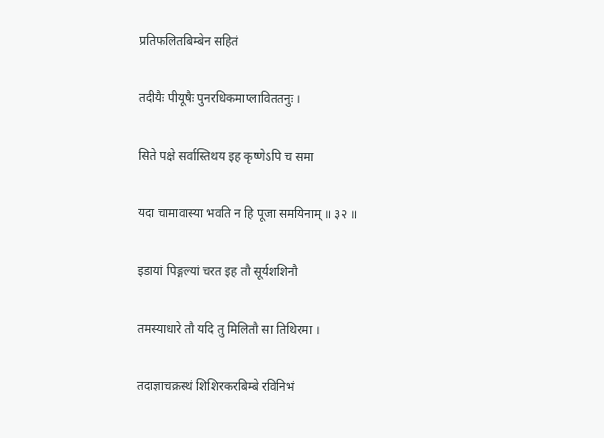प्रतिफलितबिम्बेन सहितं

तदीयैः पीयूषैः पुनरधिकमाप्लाविततनुः ।

सिते पक्षे सर्वास्तिथय इह कृष्णेऽपि च समा

यदा चामावास्या भवति न हि पूजा समयिनाम् ॥ ३२ ॥

इडायां पिङ्गल्यां चरत इह तौ सूर्यशशिनौ

तमस्याधारे तौ यदि तु मिलितौ सा तिथिरमा ।

तदाज्ञाचक्रस्थं शिशिरकरबिम्बे रविनिभं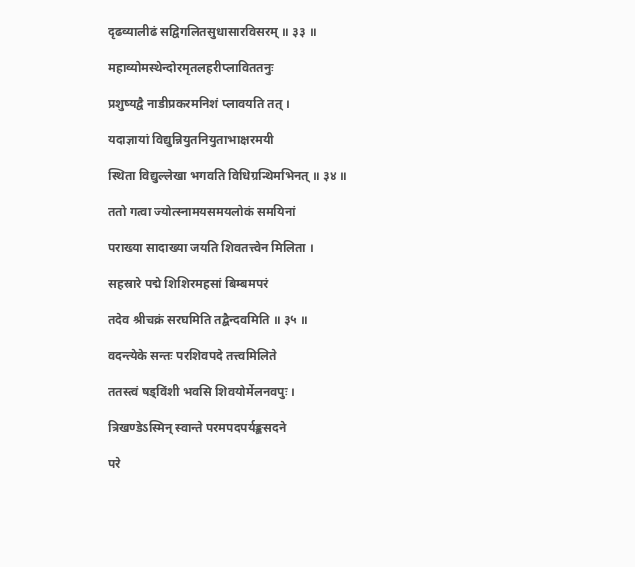दृढव्यालीढं सद्विगलितसुधासारविसरम् ॥ ३३ ॥

महाव्योमस्थेन्दोरमृतलहरीप्लाविततनुः

प्रशुष्यद्वै नाडीप्रकरमनिशं प्लावयति तत् ।

यदाज्ञायां विद्युन्नियुतनियुताभाक्षरमयी

स्थिता विद्युल्लेखा भगवति विधिग्रन्थिमभिनत् ॥ ३४ ॥

ततो गत्वा ज्योत्स्नामयसमयलोकं समयिनां

पराख्या सादाख्या जयति शिवतत्त्वेन मिलिता ।

सहस्रारे पद्मे शिशिरमहसां बिम्बमपरं

तदेव श्रीचक्रं सरघमिति तद्बैन्दवमिति ॥ ३५ ॥

वदन्त्येके सन्तः परशिवपदे तत्त्वमिलिते

ततस्त्वं षड्विंशी भवसि शिवयोर्मेलनवपुः ।

त्रिखण्डेऽस्मिन् स्वान्ते परमपदपर्यङ्कसदने

परे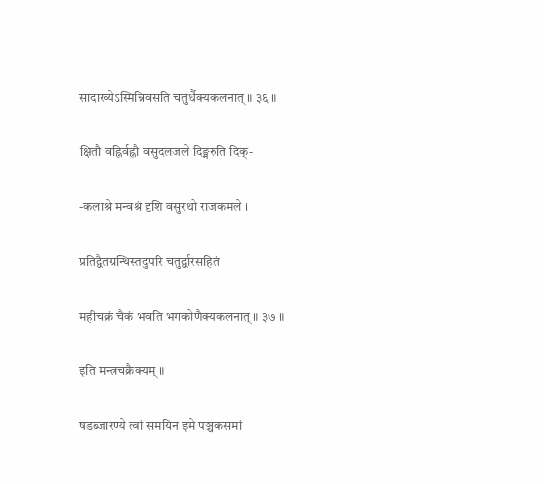सादाख्येऽस्मिन्निवसति चतुर्धैक्यकलनात् ॥ ३६ ॥

क्षितौ वह्निर्वह्नौ वसुदलजले दिङ्मरुति दिक्-

-कलाश्रे मन्वश्रं दृशि वसुरथो राजकमले ।

प्रतिद्वैतग्रन्थिस्तदुपरि चतुर्द्वारसहितं

महीचक्रं चैकं भवति भगकोणैक्यकलनात् ॥ ३७ ॥

इति मन्त्रचक्रैक्यम् ॥

षडब्जारण्ये त्वां समयिन इमे पञ्चकसमां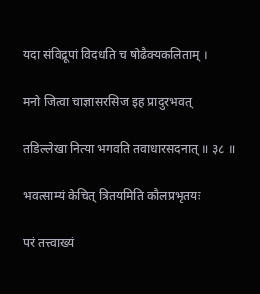यदा संविद्रूपां विदधति च षोढैक्यकलिताम् ।

मनो जित्वा चाज्ञासरसिज इह प्रादुरभवत्

तडिल्लेखा नित्या भगवति तवाधारसदनात् ॥ ३८ ॥

भवत्साम्यं केचित् त्रितयमिति कौलप्रभृतयः

परं तत्त्वाख्यं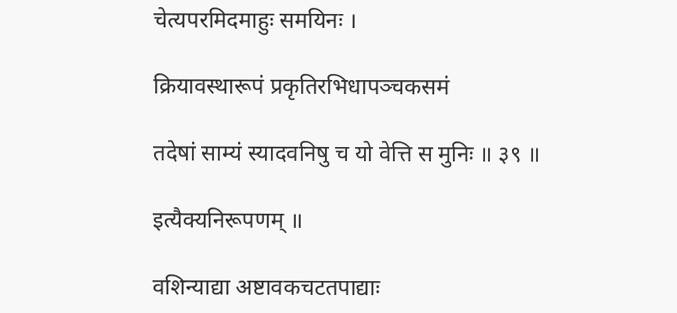चेत्यपरमिदमाहुः समयिनः ।

क्रियावस्थारूपं प्रकृतिरभिधापञ्चकसमं

तदेषां साम्यं स्यादवनिषु च यो वेत्ति स मुनिः ॥ ३९ ॥

इत्यैक्यनिरूपणम् ॥

वशिन्याद्या अष्टावकचटतपाद्याः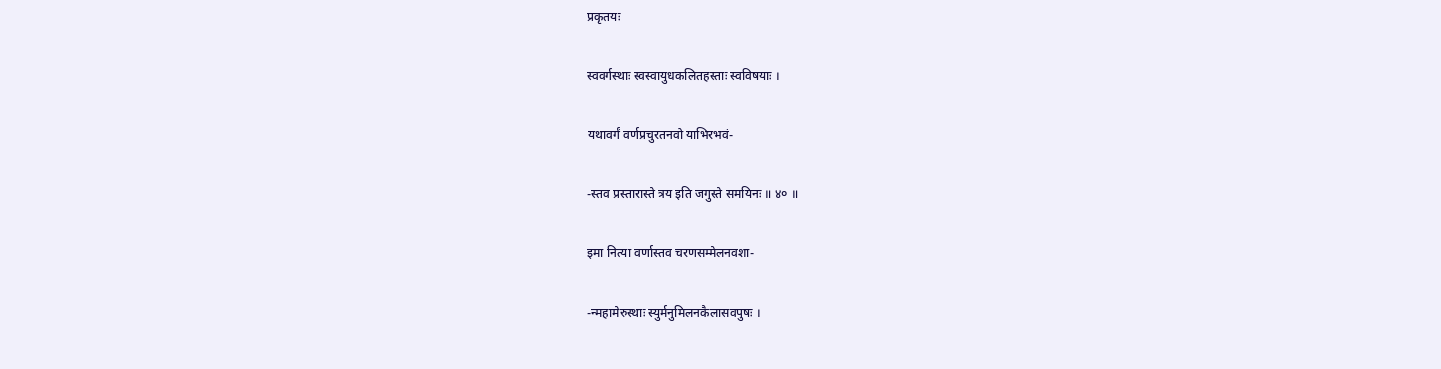प्रकृतयः

स्ववर्गस्थाः स्वस्वायुधकलितहस्ताः स्वविषयाः ।

यथावर्गं वर्णप्रचुरतनवो याभिरभवं-

-स्तव प्रस्तारास्ते त्रय इति जगुस्ते समयिनः ॥ ४० ॥

इमा नित्या वर्णास्तव चरणसम्मेलनवशा-

-न्महामेरुस्थाः स्युर्मनुमिलनकैलासवपुषः ।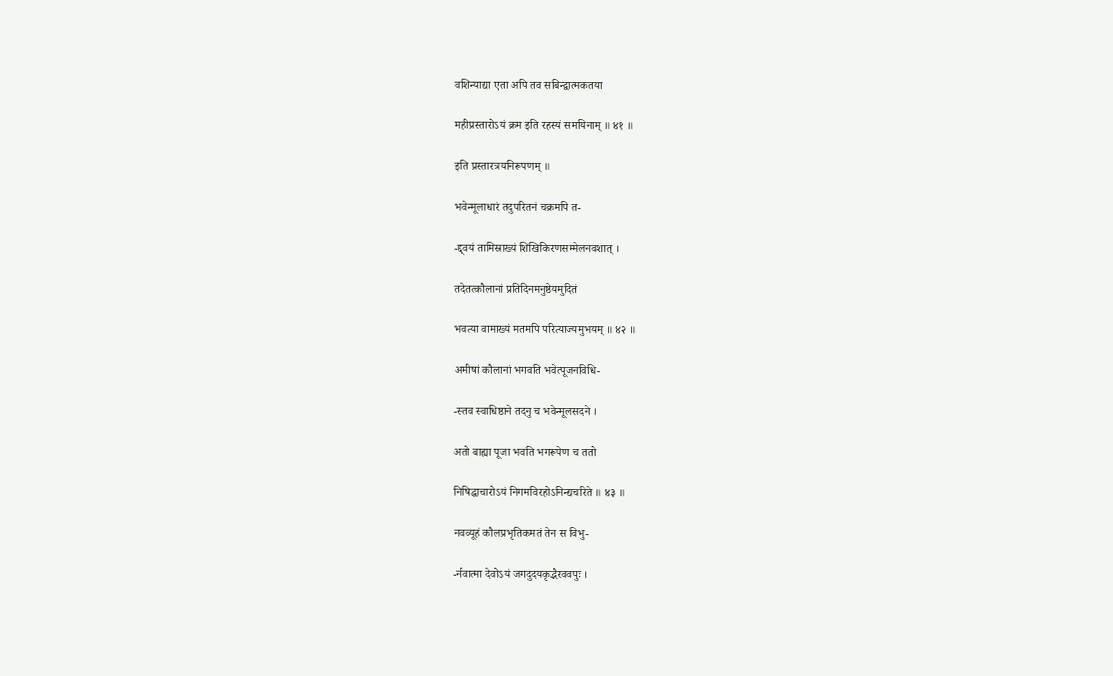वशिन्याद्या एता अपि तव सबिन्द्वात्मकतया

महीप्रस्तारोऽयं क्रम इति रहस्यं समयिनाम् ॥ ४१ ॥

इति प्रस्तारत्रयनिरूपणम् ॥

भवेन्मूलाधारं तदुपरितनं चक्रमपि त-

-द्द्वयं तामिस्राख्यं शिखिकिरणसम्मेलनवशात् ।

तदेतत्कौलानां प्रतिदिनमनुष्ठेयमुदितं

भवत्या वामाख्यं मतमपि परित्याज्यमुभयम् ॥ ४२ ॥

अमीषां कौलानां भगवति भवेत्पूजनविधि-

-स्तव स्वाधिष्ठाने तदनु च भवेन्मूलसदने ।

अतो बाह्या पूजा भवति भगरूपेण च ततो

निषिद्धाचारोऽयं निगमविरहोऽनिन्द्यचरिते ॥ ४३ ॥

नवव्यूहं कौलप्रभृतिकमतं तेन स विभु-

-र्नवात्मा देवोऽयं जगदुदयकृद्भैरववपुः ।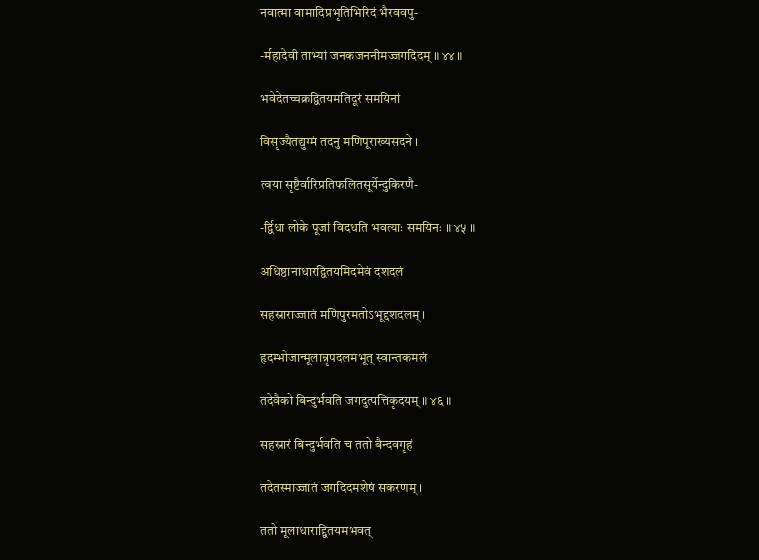नवात्मा वामादिप्रभृतिभिरिदं भैरववपु-

-र्महादेवी ताभ्यां जनकजननीमज्जगदिदम् ॥ ४४ ॥

भवेदेतच्चक्रद्वितयमतिदूरं समयिनां

विसृज्यैतद्युग्मं तदनु मणिपूराख्यसदने ।

त्वया सृष्टैर्वारिप्रतिफलितसूर्येन्दुकिरणै-

-र्द्विधा लोके पूजां विदधति भवत्याः समयिनः ॥ ४५ ॥

अधिष्ठानाधारद्वितयमिदमेवं दशदलं

सहस्राराज्जातं मणिपुरमतोऽभूद्दशदलम् ।

हृदम्भोजान्मूलान्नृपदलमभूत् स्वान्तकमलं

तदेवैको बिन्दुर्भवति जगदुत्पत्तिकृदयम् ॥ ४६ ॥

सहस्रारं बिन्दुर्भवति च ततो बैन्दवगृहं

तदेतस्माज्जातं जगदिदमशेषं सकरणम् ।

ततो मूलाधाराद्द्वितयमभवत्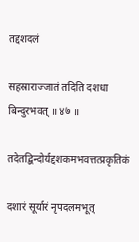तद्दशदलं

सहस्राराज्जातं तदिति दशधा बिन्दुरभवत् ॥ ४७ ॥

तदेतद्बिन्दोर्यद्दशकमभवत्तत्प्रकृतिकं

दशारं सूर्यारं नृपदलमभूत्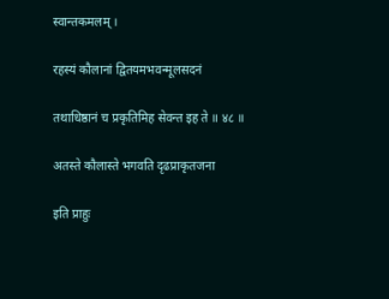स्वान्तकमलम् ।

रहस्यं कौलानां द्वितयमभवन्मूलसदनं

तथाधिष्ठानं च प्रकृतिमिह सेवन्त इह ते ॥ ४८ ॥

अतस्ते कौलास्ते भगवति दृढप्राकृतजना

इति प्राहुः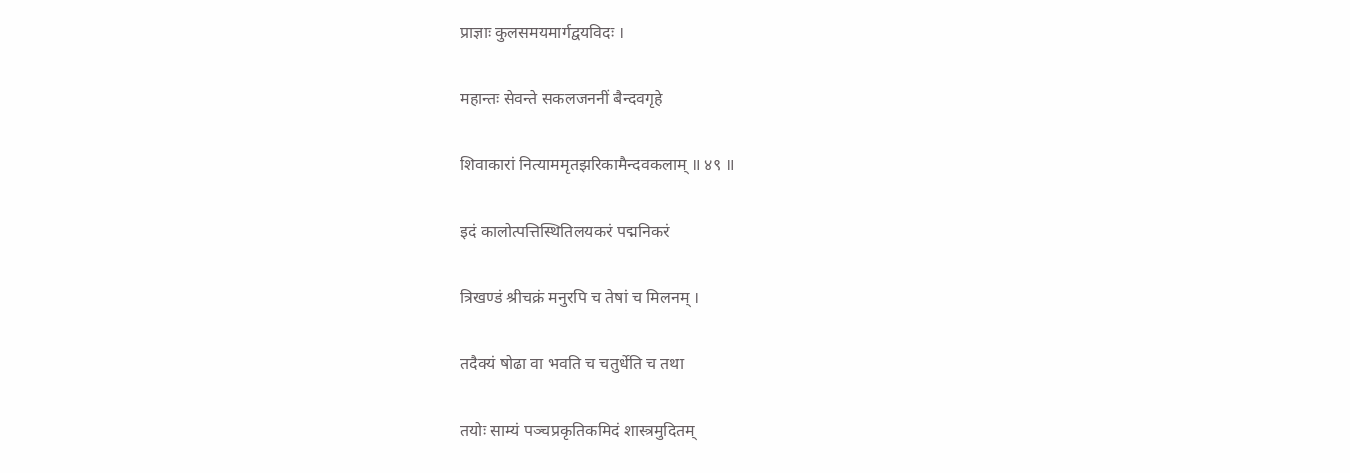प्राज्ञाः कुलसमयमार्गद्वयविदः ।

महान्तः सेवन्ते सकलजननीं बैन्दवगृहे

शिवाकारां नित्याममृतझरिकामैन्दवकलाम् ॥ ४९ ॥

इदं कालोत्पत्तिस्थितिलयकरं पद्मनिकरं

त्रिखण्डं श्रीचक्रं मनुरपि च तेषां च मिलनम् ।

तदैक्यं षोढा वा भवति च चतुर्धेति च तथा

तयोः साम्यं पञ्चप्रकृतिकमिदं शास्त्रमुदितम्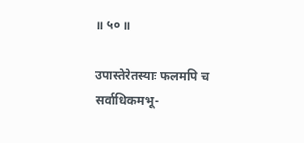॥ ५० ॥

उपास्तेरेतस्याः फलमपि च सर्वाधिकमभू-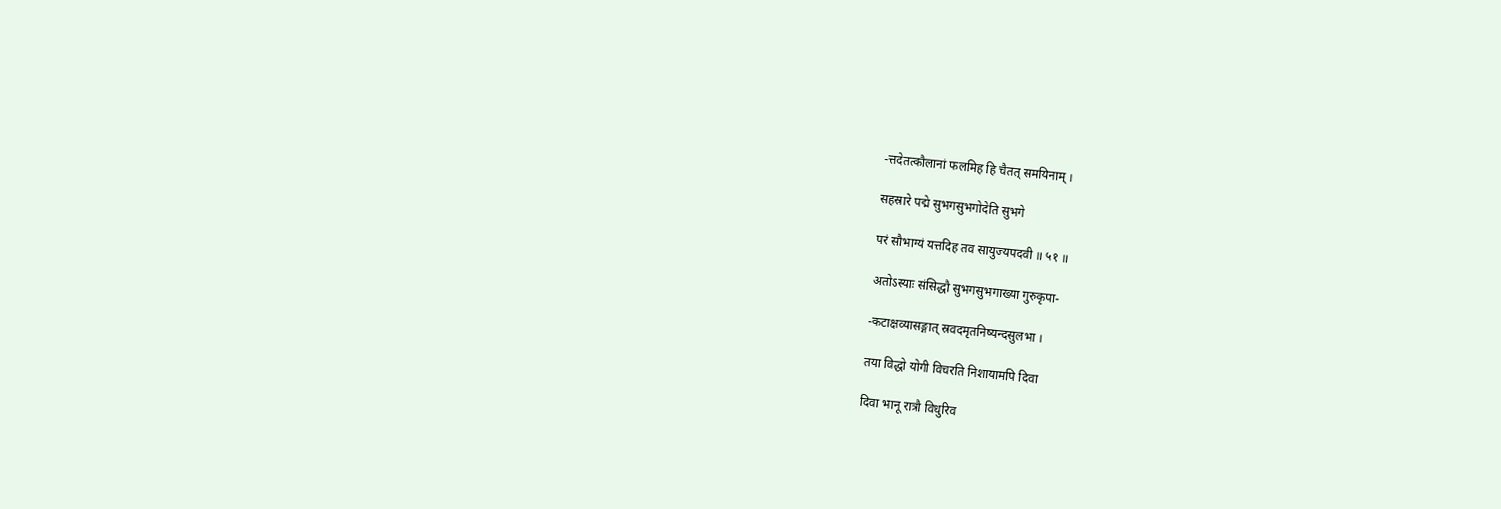-त्तदेतत्कौलानां फलमिह हि चैतत् समयिनाम् ।

सहस्रारे पद्मे सुभगसुभगोदेति सुभगे

परं सौभाग्यं यत्तदिह तव सायुज्यपदवी ॥ ५१ ॥

अतोऽस्याः संसिद्धौ सुभगसुभगाख्या गुरुकृपा-

-कटाक्षव्यासङ्गात् स्रवदमृतनिष्यन्दसुलभा ।

तया विद्धो योगी विचरति निशायामपि दिवा

दिवा भानू रात्रौ विधुरिव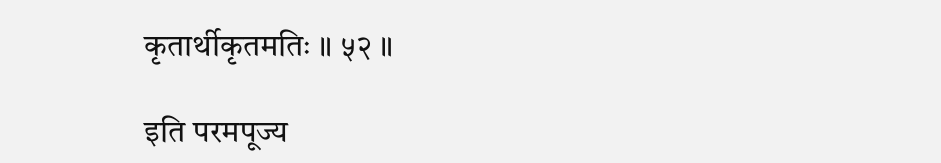कृतार्थीकृतमतिः ॥ ५२ ॥

इति परमपूज्य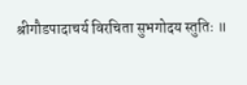श्रीगौडपादाचर्य विरचिता सुभगोदय स्तुतिः ॥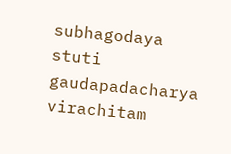subhagodaya stuti gaudapadacharya virachitam